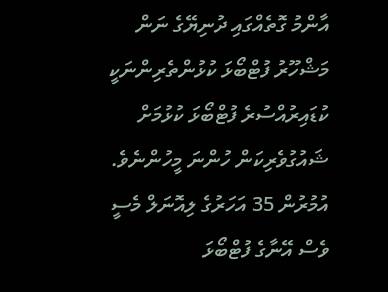އާންމު ގޮތެއްގައި ދުނިޔޭގެ ނަން މަޝްހޫރު ފުޓްބޯޅަ ކުޅުންތެރިންނަކީ ކުޑައިރުއްސުރެ ފުޓްބޯޅަ ކުޅުމަށް ޝައުގުވެރިކަން ހުންނަ މީހުންނެވެ. އުމުރުން 35 އަހަރުގެ ލިއޮނަލް މެސީ ވެސް އޭނާގެ ފުޓްބޯޅަ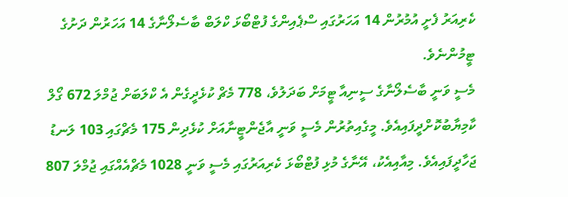ކެރިއަރު ފެށީ އުމުރުން 14 އަހަރުގައި ސްޕެއިންގެ ފުޓްބޯޅަ ކްލަބް ބާސެލޯނާގެ 14 އަހަރުން ދަށުގެ ޓީމުންނެވެ.
މެސީ ވަނީ ބާސެލޯނާގެ ސީނިއާ ޓީމަށް ބަދަލުވެ، 778 މެޗް ކުޅެދީގެން އެ ކްލަބަށް ޖުމްލަ 672 ގޯލް ކާމިޔާބުކޮށްދީފައިއެވެ. މީގެއިތުރުން މެސީ ވަނީ އާޖެންޓީނާއަށް ކުޅެދިން 175 މެޗްގައި 103 ލަނޑު ޖަހާދީފައިއެވެ. މިއާއިއެކު، އޭނާގެ މުޅި ފުޓްބޯޅަ ކެރިއަރުގައި މެސީ ވަނީ 1028 މެޗްއެއްގައި ޖުމްލަ 807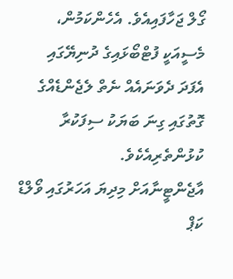ގޯލް ޖަހާފައިއެވެ. އެހެންކަމުން، މެސީއަކީ ފުޓްބޯޅައިގެ ދުނިޔޭގައި އެފަދަ ދެވަނައެއް ނެތް ލެޖެންޑެއްގެ ގޮތުގައި ގިނަ ބަޔަކު ސިފަކުރާ ކުޅުންތެރިއެކެވެ.
އާޖެންޓީނާއަށް މިދިޔަ އަހަރުގައި ވޯލްޑް ކަޕް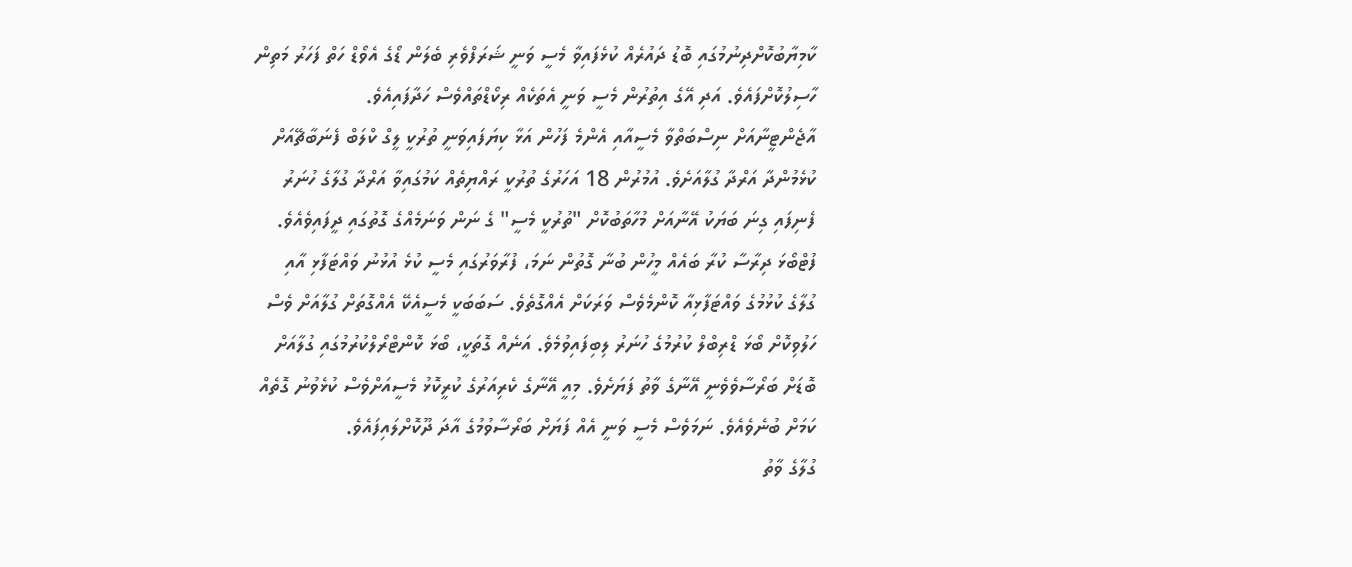ކާމިޔާބުކޮށްދިނުމުގައި ބޮޑު ދައުރެއް ކުޅެފައިވާ މެސީ ވަނީ ޝަރަފްވެރި ބެލަން ޑޯގެ އެވޯޑް ހަތް ފަހަރު މަތިން ހާސިލުކޮށްފައެވެ. އަދި އޭގެ އިތުރުން މެސީ ވަނީ އެތަކެއް ރިކޯޑްތައްވެސް ހަދާފައިއެވެ.
އާޖެންޓީނާއަށް ނިސްބަތްވާ މެސީއާއި އެންމެ ފަހުން އަޅާ ކިޔަފައިވަނީ ތުރުކީ ލީގް ކްލަބް ފެނަބާޗޭއަށް ކުޅެމުންދާ އަރްދާ ގުލާއަށެވެ. އުމުރުން 18 އަހަރުގެ ތުރުކީ ރައްޔިތެއް ކަމުގައިވާ އަރްދާ ގުލާގެ ހުނަރު ފެނިފައި ގިނަ ބަޔަކު އޭނާއަށް މުހާތަބުކޮށް "ތުރުކީ މެސީ" ގެ ނަން ވަނަމެއްގެ ގޮތުގައި ދީފައިވެއެވެ.
ފުޓްބޯޅަ ދިރާސާ ކުރާ ބައެއް މީހުން ބުނާ ގޮތުން ނަމަ، ފުރާވަރުގައި މެސީ ކުޅެ އުޅުނު ވައްޓަފާޅި އާއި ގުލާގެ ކުޅުމުގެ ވައްޓަފާޅިއާ ކޮންމެވެސް ވަރަކަށް އެއްގޮތެވެ. ސަބަބަކީ މެސީއެކޭ އެއްގޮތަށް ގުލާއަށް ވެސް ހަލުވިކޮށް ބޯޅަ ޑްރިބްލް ކުރުމުގެ ހުނަރު ލިބިފައިވުމެވެ. އަނެއް ގޮތަކީ، ބޯޅަ ކޮންޓްރޯލްކުރުމުގައި ގުލާއަށް ބޮޑަށް ބަރޯސާވެވެނީ އޭނާގެ ވާތު ފަޔަށެވެ. މިއީ އޭނާގެ ކެރިއަރުގެ ކުރީކޮޅު މެސީއަށްވެސް ކުޅެވުނު ގޮތެއް ކަމަށް ބުނެވެއެވެ. ނަމަވެސް މެސީ ވަނީ އެއް ފަޔަށް ބަރޯސާވުމުގެ އާދަ ދޫކޮށްލައިފައެވެ.
ގުލާގެ ވާތު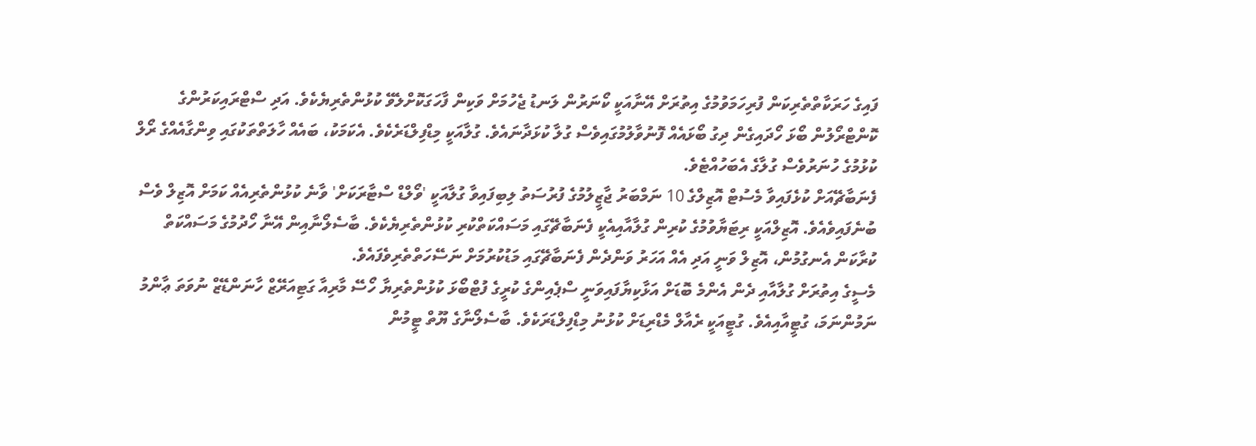ފައިގެ ހަރަކާތްތެރިކަން ފުރިހަމަވުމުގެ އިތުރަށް އޭނާއަކީ ކޯނަރުން ލަނޑު ޖެހުމަށް ވަކިން ފާހަގަކޮށްލެވޭ ކުޅުންތެރިޔެކެވެ. އަދި ސްޓްރައިކަރުންގެ ކޮންޓްރޯލުން ބޯޅަ ހޯދައިގެން ދިގު ބޯޅައެއް ފޮނުވާލުމުގައިވެސް ގުލާ ކުޅަދާނައެވެ. ގުލާއަކީ މިޑްފިލްޑަރެކެވެ. އެކަމަކު، ބައެއް ހާލަތްތަކުގައި ވިންގާއެއްގެ ރޯލް ކުޅުމުގެ ހުނަރުވެސް ގުލާގެ އެބަހުއްޓެވެ.
ފެނަބާޗޭއަށް ކުޅެފައިވާ މެސުޓް އޮޒިލްގެ 10 ނަމްބަރު ޖާޒީލުމުގެ ފުރުސަތު ލިބިފައިވާ ގުލާއަކީ 'ވޯލްޑް ސްޓާރަކަށް' ވާނެ ކުޅުންތެރިއެއް ކަމަށް އޮޒިލް ވެސް ބުނެފައިވެއެވެ. އޮޒިލްއަކީ ރިޓަޔާވުމުގެ ކުރިން ގުލާއާއިއެކީ ފެނަބާޗޭގައި މަސައްކަތްކުރި ކުޅުންތެރިޔެކެވެ. ބާސެލޯނާއިން އޭނާ ހޯދުމުގެ މަސައްކަތް ކުރާކަން އެނގުމުން، އޮޒިލް ވަނީ އަދި އެއް އަހަރު ވަންދެން ފެނަބާޗޭގައި މަޑުކުރުމަށް ނަސޭހަތްތެރިވެފައެވެ.
މެސީގެ އިތުރަށް ގުލާއާއި ދެން އެންމެ ބޮޑަށް އަޅާކިޔާފައިވަނީ ސްޕެއިންގެ ކުރީގެ ފުޓްބޯޅަ ކުޅުންތެރިޔާ ހޯސޭ މާރިއާ ގަޓިއަރޭޒް ހާނަންޑޭޒް ނުވަތަ ޢާންމު ނަމުންނަމަ، ގުޓީއާއިއެވެ. ގުޓީއަކީ ރެއާލް މެޑްރިޑަށް ކުޅުނު މިޑްފިލްޑަރަކެވެ. ބާސެލޯނާގެ ޔޫތް ޓީމުން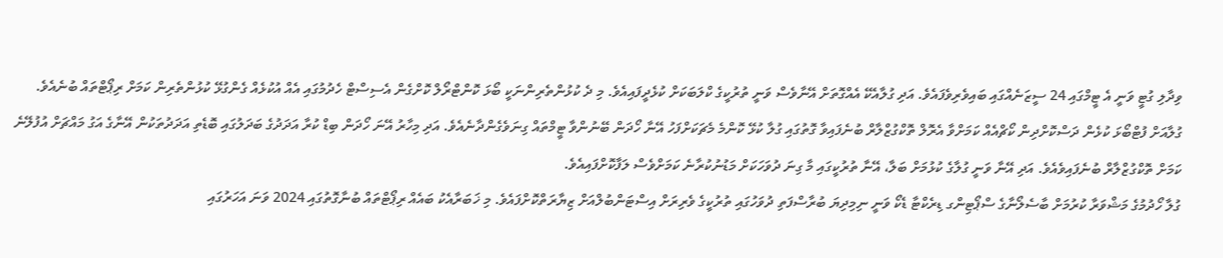ވިދާލި ގުޓީ ވަނީ އެ ޓީމްގައި 24 ސީޒަނެއްގައި ބައިވެރިވެފައެވެ. އަދި ގުލާއެކޭ އެއްގޮތަށް އޭނާވެސް ވަނީ ތުރުކީގެ ކްލަބަކަށް ކުޅެދީފައިއެވެ. މި ދެ ކުޅުންތެރިންނަކީ ބޯޅަ ކޮންޓްރޯލް ކޮށްގެން އެސިސްޓް ހެދުމުގައި އެއް އުކުޅެއް ގެންގުޅޭ ކުޅުންތެރިން ކަމަށް ރިޕޯޓްތައް ބުނެއެވެ.
ގުލާއަށް ފުޓްބޯޅަ ކުޅެން ދަސްކޮށްދިން ކޯޗްއެއް ކަމަށްވާ އެރޮލް ތޮކްގުޒްލާރް ބުނެފައިވާ ގޮތުގައި ގުލާ ކުޅޭ ކޮންމެ މެޗަކަށްފަހު އޭނާ ހޯދަން ބޭނުންވާ ޓީމްތައް ގިނަވެގެންދާނެއެވެ. އަދި މިހާރު އޭނަ ހޯދަން ބިޑް ކުރާ އަދަދުގެ ބަދަލުގައި ބޮޑެތި އަދަދުތަކުން އޭނާގެ އަގު މައްޗަށް އުފުލޭނެ ކަމަށް ތޮކްގުޒްލާރް ބުނެފައިވެއެވެ. އަދި އޭނާ ވަނީ ގުލާގެ ކުޅުމަށް ބަލާ، އޭނާ ތުރުކީގައި މާ ގިނަ ދުވަހަކަށް މަޑުނުކުރާނެ ކަމަށްވެސް ލަފާކޮށްފައިއެވެ.
ގުލާ ހޯދުމުގެ މަޝްވަރާ ކުރުމަށް ބާސެލޯނާގެ ސްޕޯޓިންގ ޑިރެކްޓާ ޑެކޯ ވަނީ ނިމިދިޔަ ބުރާސްފަތި ދުވަހުގައި ތުރުކީގެ ވެރިރަށް އިސްޓަންބުލްއަށް ޒިޔާރަތްކޮށްފައެވެ. މި ޚަބަރާއެކު ބައެއް ރިޕޯޓްތައް ބުނާގޮތުގައި 2024 ވަނަ އަހަރުގައި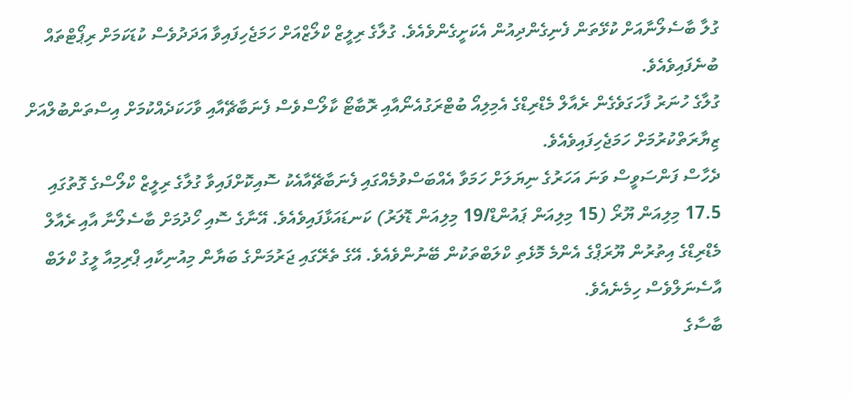ގުލާ ބާސެލޯނާއަށް ކުޅޭތަން ފެނިގެންދިއުން އެކަށީގެންވެއެވެ. ގުލާގެ ރިލީޒް ކްލޯޒްއަށް ހަމަޖެހިފައިވާ އަދަދުވެސް ކުޑަކަމަށް ރިޕޯޓްތައް ބުނެފައިވެއެވެ.
ގުލާގެ ހުނަރު ފާހަގަވެގެން ރެއާލް މެޑްރިޑްގެ އެމިލިއޯ ބުޓްރަގުއެނޯއާއި ރޮބާޓޯ ކާލޯސްވެސް ފެނަބާޗޭއާއި ވާހަކަދެއްކުމަށް އިސްތަންބުލްއަށް ޒިޔާރަތްކުރުމަށް ހަމަޖެހިފައިވެއެވެ.
ދެހާސް ފަންސަވީސް ވަނަ އަހަރުގެ ނިޔަލަށް ހަމަވާ އެއްބަސްވުމެއްގައި ފެނަބާޗޭއާއެކު ސޮއިކޮށްފައިވާ ގުލާގެ ރިލީޒް ކްލޯސްގެ ގޮތުގައި 17.5 މިލިއަން ޔޫރޯ (15 މިލިއަން ޕައުންޑް/19 މިލިއަން ޑޮލަރު) ކަނޑައަޅާފައިވެއެވެ. އޭނާގެ ސޮއި ހޯދުމަށް ބާސެލޯނާ އާއި ރެއާލް މެޑްރިޑްގެ އިތުރުން ޔޫރަޕްގެ އެންމެ މޮޅެތި ކްލަބްތަކުން ބޭނުންވެއެވެ. އޭގެ ތެރޭގައި ޖަރުމަންގެ ބަޔާން މިއުނިކާއި ޕްރިމިއާ ލީގު ކްލަބް އާސެނަލްވެސް ހިމެނެއެވެ.
ބާސާގެ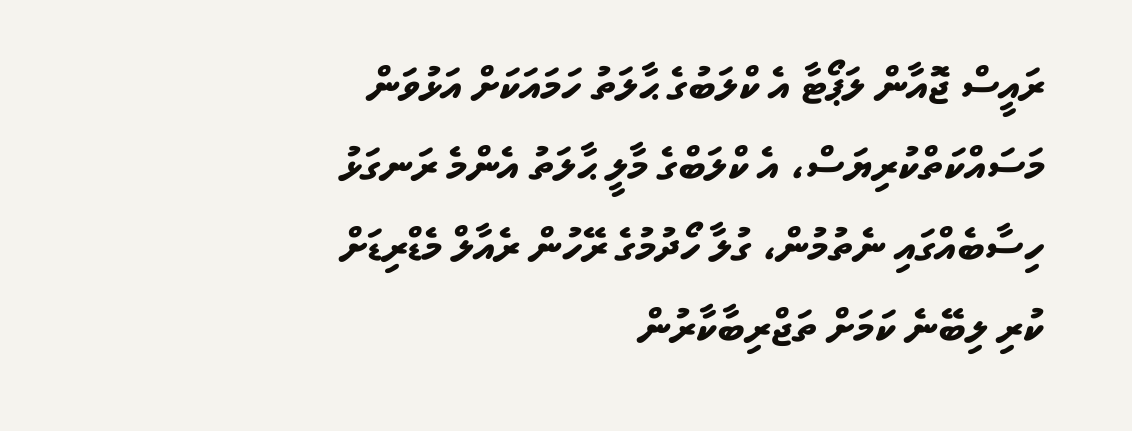ރައީސް ޖޮއާން ލަޕޯޓާ އެ ކްލަބުގެ ޙާލަތު ހަމައަކަށް އަޅުވަން މަސައްކަތްކުރިޔަސް، އެ ކްލަބްގެ މާލީ ޙާލަތު އެންމެ ރަނގަޅު ހިސާބެއްގައި ނެތުމުން، ގުލާ ހޯދުމުގެ ރޭހުން ރެއާލް މެޑްރިޑަށް ކުރި ލިބޭނެ ކަމަށް ތަޖްރިބާކާރުން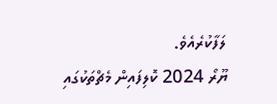ލަފާކުރެއެވެ.
ޔޫރޯ 2024 ކޮލިފައިން މެޗްތަކުގައި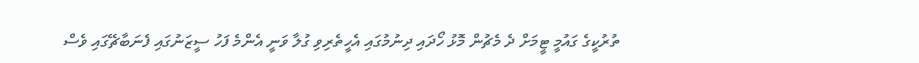ތުރުކީގެ ގައުމީ ޓީމަށް ދެ މެޗުން މޮޅު ހޯދައި ދިނުމުގައި އެހީތެރިވި ގުލާ ވަނީ އެންމެ ފަހު ސީޒަނުގައި ފެނަބާޗޭގައި ވެސް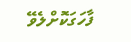ފާހަގަކޮށްލެވޭ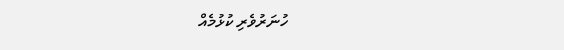ހުނަރުވެރި ކުޅުމެއް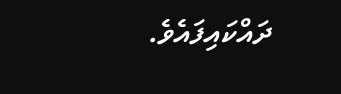ދައްކައިފައެވެ.